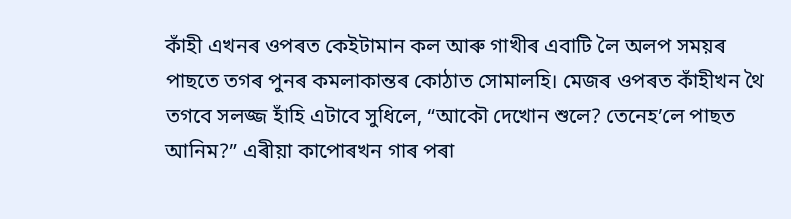কাঁহী এখনৰ ওপৰত কেইটামান কল আৰু গাখীৰ এবাটি লৈ অলপ সময়ৰ পাছতে তগৰ পুনৰ কমলাকান্তৰ কোঠাত সোমালহি। মেজৰ ওপৰত কাঁহীখন থৈ তগবে সলজ্জ হাঁহি এটাবে সুধিলে, “আকৌ দেখোন শুলে? তেনেহ’লে পাছত আনিম?” এৰীয়া কাপোৰখন গাৰ পৰা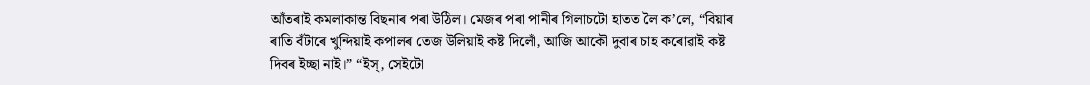আঁতৰাই কমলাকান্ত বিছনাৰ পৰা উঠিল। মেজৰ পৰা পানীৰ গিলাচটো হাতত লৈ ক’লে, “বিয়াৰ ৰাতি বঁটাৰে খুন্দিয়াই কপালৰ তেজ উলিয়াই কষ্ট দিলোঁ, আজি আকৌ দুবাৰ চাহ কৰোৱাই কষ্ট দিবৰ ইচ্ছা নাই।” “ইস্, সেইটো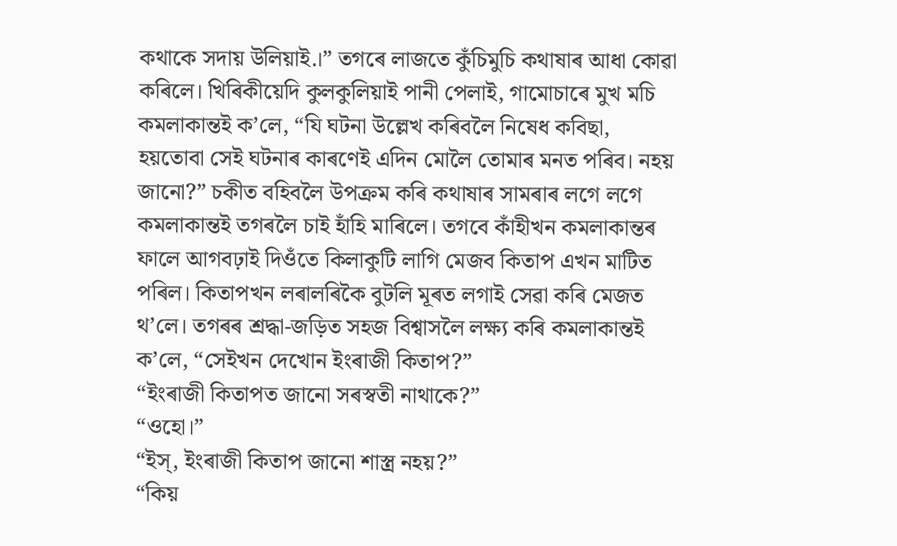কথাকে সদায় উলিয়াই.।” তগৰে লাজতে কুঁচিমুচি কথাষাৰ আধা কোৱা কৰিলে। খিৰিকীয়েদি কুলকুলিয়াই পানী পেলাই, গামোচাৰে মুখ মচি কমলাকান্তই ক’লে, “যি ঘটনা উল্লেখ কৰিবলৈ নিষেধ কবিছা, হয়তোবা সেই ঘটনাৰ কাৰণেই এদিন মোলৈ তোমাৰ মনত পৰিব। নহয় জানো?” চকীত বহিবলৈ উপক্ৰম কৰি কথাষাৰ সামৰাৰ লগে লগে কমলাকান্তই তগৰলৈ চাই হাঁহি মাৰিলে। তগবে কাঁহীখন কমলাকান্তৰ ফালে আগবঢ়াই দিওঁতে কিলাকুটি লাগি মেজব কিতাপ এখন মাটিত পৰিল। কিতাপখন লৰালৰিকৈ বুটলি মূৰত লগাই সেৱা কৰি মেজত থ’লে। তগৰৰ শ্রদ্ধা-জড়িত সহজ বিশ্বাসলৈ লক্ষ্য কৰি কমলাকান্তই ক’লে, “সেইখন দেখোন ইংৰাজী কিতাপ?”
“ইংৰাজী কিতাপত জানো সৰস্বতী নাথাকে?”
“ওহো।”
“ইস্, ইংৰাজী কিতাপ জানো শাস্ত্র নহয়?”
“কিয়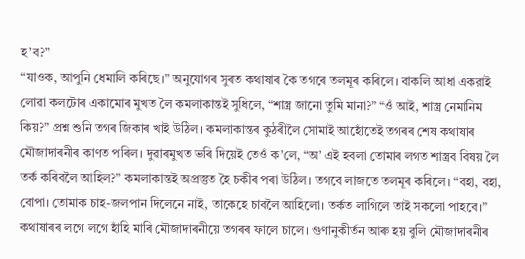হ’ব?”
“যাওক, আপুনি ধেমালি কৰিছে।” অনুযোগৰ সুৰত কথাষাৰ কৈ তগৰে তলমূৰ কৰিলে। বাকলি আধা একরাই লোৱা কলটোৰ একামোৰ মুখত লৈ কমলাকান্তই সুধিলে, “শাস্ত্র জানো তুমি মানা?” “ওঁ আই, শাস্ত্র নেমানিম কিয়?” প্রশ্ন শুনি তগৰ জিকাৰ খাই উঠিল। কমলাকান্তৰ কুঠৰীলৈ সোমাই আহোঁতেই তগৰৰ শেষ কথাষাৰ মৌজাদাৰনীৰ কাণত পৰিল। দুৱাৰমুখত ভৰি দিয়েই তেওঁ ক’লে, “অ’ এই হবলা তোমাৰ লগত শাস্ত্রব বিষয় লৈ তর্ক কৰিবলৈ আহিল?” কমলাকান্তই অপ্রস্তুত হৈ চকীৰ পৰা উঠিল। তগবে লাজতে তলমূৰ কৰিলে। “বহা, বহা, বোপা। তোমাক চাহ-জলপান দিলেনে নাই, তাকেহে চাবলৈ আহিলো। তর্কত লাগিলে তাই সকলো পাহবে।” কথাষাৰৰ লগে লগে হাঁহি মাৰি মৌজাদাৰনীয়ে তগৰৰ ফালে চালে। গুণানুকীর্তন আৰু হয় বুলি মৌজাদাৰনীৰ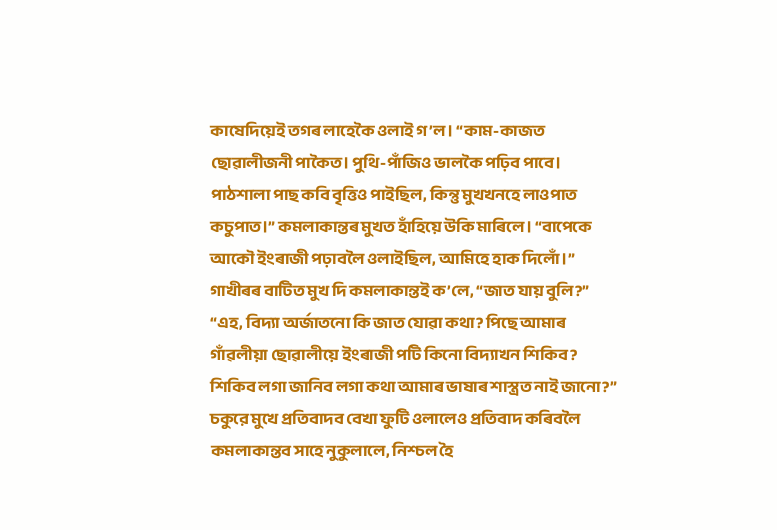কাষেদিয়েই তগৰ লাহেকৈ ওলাই গ’ল। “কাম-কাজত ছোৱালীজনী পাকৈত। পুথি-পাঁজিও ভালকৈ পঢ়িব পাবে। পাঠশালা পাছ কবি বৃত্তিও পাইছিল, কিন্তু মুখখনহে লাওপাত কচুপাত।” কমলাকান্তৰ মুখত হাঁহিয়ে উকি মাৰিলে। “বাপেকে আকৌ ইংৰাজী পঢ়াবলৈ ওলাইছিল, আমিহে হাক দিলোঁ।” গাখীৰৰ বাটিত মুখ দি কমলাকান্তই ক’লে, “জাত যায় বুলি?” “এহ, বিদ্যা অর্জাতনো কি জাত যোৱা কথা? পিছে আমাৰ গাঁৱলীয়া ছোৱালীয়ে ইংৰাজী পটি কিনো বিদ্যাখন শিকিব? শিকিব লগা জানিব লগা কথা আমাৰ ভাষাৰ শাস্ত্রত নাই জানো?”
চকুরে মুখে প্রতিবাদব বেখা ফুটি ওলালেও প্রতিবাদ কৰিবলৈ কমলাকান্তব সাহে নুকুলালে, নিশ্চল হৈ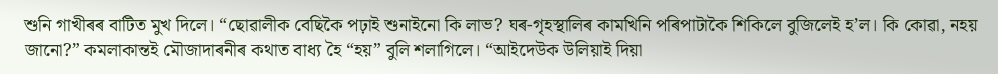শুনি গাখীৰৰ বাটিত মুখ দিলে। “ছোৱালীক বেছিকৈ পঢ়াই শুনাইনো কি লাভ? ঘৰ-গৃহস্থালিৰ কামখিনি পৰিপাটাকৈ শিকিলে বুজিলেই হ’ল। কি কোৱা, নহয় জানো?” কমলাকান্তই মৌজাদাৰনীৰ কথাত বাধ্য হৈ “হয়” বুলি শলাগিলে। “আইদেউক উলিয়াই দিয়া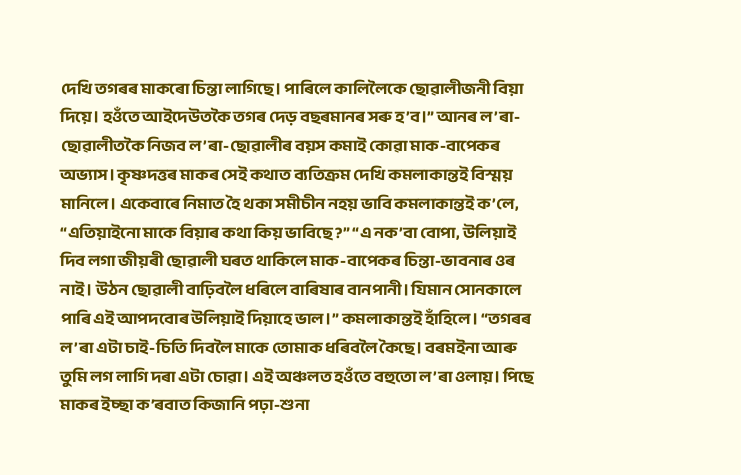দেখি তগৰৰ মাকৰো চিন্তা লাগিছে। পাৰিলে কালিলৈকে ছোৱালীজনী বিয়া দিয়ে। হওঁতে আইদেউতকৈ তগৰ দেড় বছৰমানৰ সৰু হ’ব।” আনৰ ল’ৰা-ছোৱালীতকৈ নিজব ল’ৰা-ছোৱালীৰ বয়স কমাই কোৱা মাক-বাপেকৰ অভ্যাস। কৃষ্ণদত্তৰ মাকৰ সেই কথাত ব্যতিক্রম দেখি কমলাকান্তই বিস্ময় মানিলে। একেবাৰে নিমাত হৈ থকা সমীচীন নহয় ভাবি কমলাকান্তই ক’লে, “এতিয়াইনো মাকে বিয়াৰ কথা কিয় ভাবিছে?” “এ নক’বা বোপা, উলিয়াই দিব লগা জীয়ৰী ছোৱালী ঘৰত থাকিলে মাক-বাপেকৰ চিন্তা-ভাবনাৰ ওৰ নাই। উঠন ছোৱালী বাঢ়িবলৈ ধৰিলে বাৰিষাৰ বানপানী। যিমান সোনকালে পাৰি এই আপদবোৰ উলিয়াই দিয়াহে ভাল।” কমলাকান্তই হাঁহিলে। “তগৰৰ ল’ৰা এটা চাই-চিতি দিবলৈ মাকে তোমাক ধৰিবলৈ কৈছে। বৰমইনা আৰু তুমি লগ লাগি দৰা এটা চোৱা। এই অঞ্চলত হওঁতে বহুতো ল’ৰা ওলায়। পিছে মাকৰ ইচ্ছা ক’ৰবাত কিজানি পঢ়া-শুনা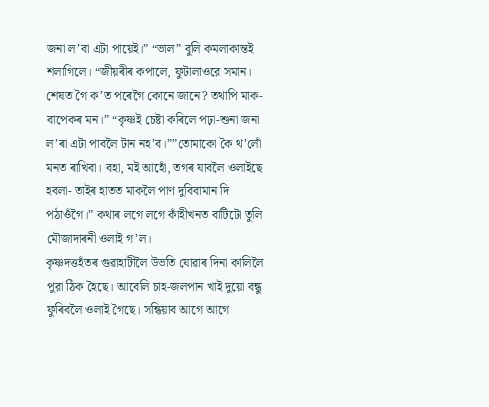জনা ল’বা এটা পায়েই।” “ভাল” বুলি কমলাকান্তই শলাগিলে। “জীয়ৰীৰ কপালে, ফুটালাওরে সমান। শেষত গৈ ক’ত পৰেগৈ কোনে জানে? তথাপি মাক-বাপেকৰ মন।” “কৃষ্ণই চেষ্টা কৰিলে পঢ়া-শুনা জনা ল’ৰা এটা পাবলৈ টান নহ’ব।””তোমাকো কৈ থ’লোঁ মনত ৰাখিবা। বহা, মই আহোঁ, তগৰ যাবলৈ ওলাইছে হবলা- তাইৰ হাতত মাকলৈ পাণ দুবিবামান দি পঠাওঁগৈ।” কথাৰ লগে লগে কাঁহীখনত বাটিটো তুলি মৌজাদাৰনী ওলাই গ’ল।
কৃষ্ণদত্তহঁতৰ গুৱাহাটীলৈ উভতি যোৱাৰ দিনা কালিলৈ পুরা ঠিক হৈছে। আবেলি চাহ-জলপান খাই দুয়ো বন্ধু ফুৰিবলৈ ওলাই গৈছে। সন্ধিয়াব আগে আগে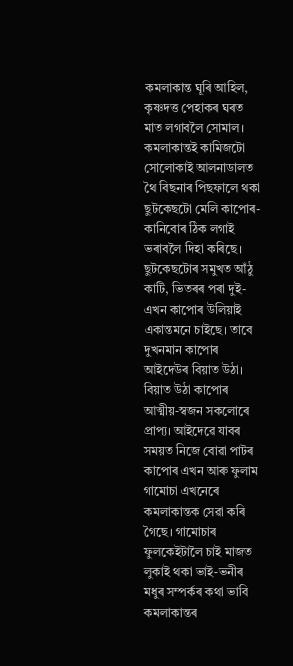কমলাকান্ত ঘূৰি আহিল, কৃষ্ণদত্ত পেহাকৰ ঘৰত মাত লগাবলৈ সোমাল। কমলাকান্তই কামিজটো সোলোকাই আলনাডালত থৈ বিছনাৰ পিছফালে থকা ছুটকেছটো মেলি কাপোৰ-কানিবোৰ ঠিক লগাই ভৰাবলৈ দিহা কৰিছে। ছুটকেছটোৰ সমুখত আঁঠু কাটি, ভিতৰৰ পৰা দুই-এখন কাপোৰ উলিয়াই একান্তমনে চাইছে। তাবে দুখনমান কাপোৰ আইদেউৰ বিয়াত উঠা। বিয়াত উঠা কাপোৰ আত্মীয়-স্বজন সকলোৰে প্ৰাপ্য। আইদেৱে যাবৰ সময়ত নিজে বোৱা পাটৰ কাপোৰ এখন আৰু ফুলাম গামোচা এখনেৰে কমলাকান্তক সেৱা কৰি গৈছে। গামোচাৰ ফুলকেইটালৈ চাই মাজত লুকাই থকা ভাই-ভনীৰ মধুৰ সম্পৰ্কৰ কথা ভাবি কমলাকান্তৰ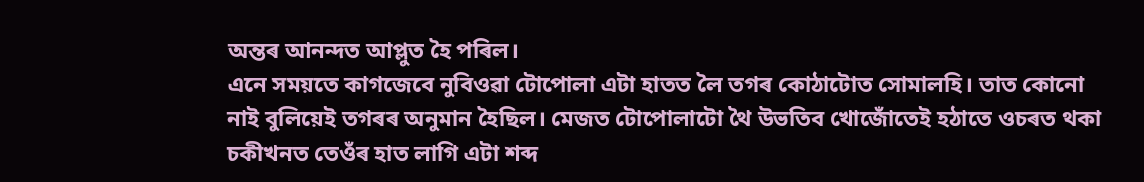অন্তৰ আনন্দত আপ্লুত হৈ পৰিল।
এনে সময়তে কাগজেবে নুবিওৱা টোপোলা এটা হাতত লৈ তগৰ কোঠাটোত সোমালহি। তাত কোনো নাই বুলিয়েই তগৰৰ অনুমান হৈছিল। মেজত টোপোলাটো থৈ উভতিব খোজোঁতেই হঠাতে ওচৰত থকা চকীখনত তেওঁৰ হাত লাগি এটা শব্দ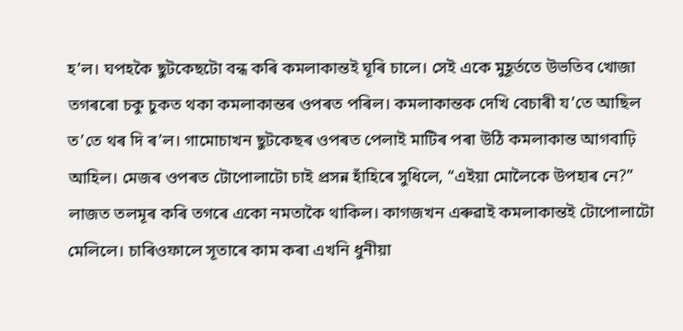হ’ল। ঘপহকৈ ছুটকেছটো বন্ধ কৰি কমলাকান্তই ঘূৰি চালে। সেই একে মুহূর্ততে উভতিব খোজা তগৰৰো চকু চুকত থকা কমলাকান্তৰ ওপৰত পৰিল। কমলাকান্তক দেখি বেচাৰী য’তে আছিল ত’তে থৰ দি ৰ’ল। গামোচাখন ছুটকেছৰ ওপৰত পেলাই মাটিৰ পৰা উঠি কমলাকান্ত আগবাঢ়ি আহিল। মেজৰ ওপৰত টোপোলাটো চাই প্রসন্ন হাঁহিৰে সুধিলে, “এইয়া মোলৈকে উপহাৰ নে?” লাজত তলমূৰ কৰি তগৰে একো নমতাকৈ থাকিল। কাগজখন এৰুৱাই কমলাকান্তই টোপোলাটো মেলিলে। চাৰিওফালে সূতাৰে কাম কৰা এখনি ধুনীয়া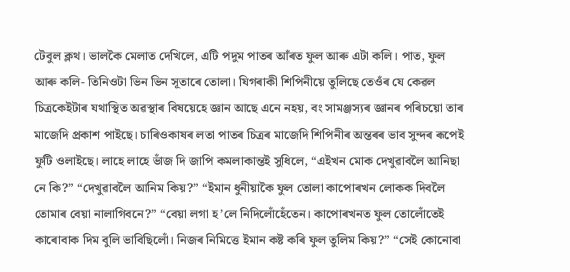টেবুল ক্লথ। ভালকৈ মেলাত দেখিলে, এটি পদুম পাতৰ আঁৰত ফুল আৰু এটা কলি। পাত, ফুল আৰু কলি- তিনিওটা ভিন ভিন সূতাৰে তোলা। যিগৰাকী শিপিনীয়ে তুলিছে তেওঁৰ যে কেৱল চিত্ৰকেইটাৰ যথাস্থিত অৱস্থাৰ বিষয়েহে জ্ঞান আছে এনে নহয়, বং সামঞ্জস্যৰ জ্ঞানৰ পৰিচয়ো তাৰ মাজেদি প্রকাশ পাইছে। চাৰিওকাষৰ লতা পাতৰ চিত্ৰৰ মাজেদি শিপিনীৰ অন্তৰৰ ভাব সুন্দৰ ৰূপেই ফুটি ওলাইছে। লাহে লাহে ভাঁজ দি জাপি কমলাকান্তই সুধিলে, “এইখন মোক দেখুৱাবলৈ আনিছা নে কি?” “দেখুৱাবলৈ আনিম কিয়?” “ইমান ধুনীয়াকৈ ফুল তোলা কাপোৰখন লোকক দিবলৈ তোমাৰ বেয়া নালাগিবনে?” “বেয়া লগা হ’লে নিদিলোঁহেঁতেন। কাপোৰখনত ফুল তোলোঁতেই কাৰোবাক দিম বুলি ভাবিছিলোঁ। নিজৰ নিমিত্তে ইমান কষ্ট কৰি ফুল তুলিম কিয়?” “সেই কোনোবা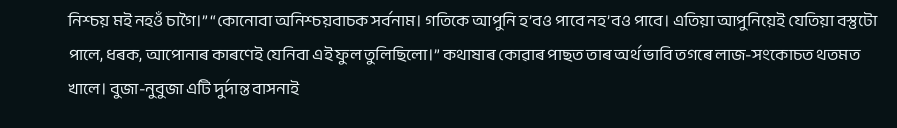নিশ্চয় মই নহওঁ চাগৈ।” “কোনোবা অনিশ্চয়বাচক সর্বনাম। গতিকে আপুনি হ’বও পাবে নহ’বও পাবে। এতিয়া আপুনিয়েই যেতিয়া বস্তুটো পালে, ধৰক, আপোনাৰ কাৰণেই যেনিবা এই ফুল তুলিছিলো।” কথাষাৰ কোৱাৰ পাছত তাৰ অর্থ ভাবি তগৰে লাজ-সংকোচত থতমত খালে। বুজা-নুবুজা এটি দুর্দান্ত বাসনাই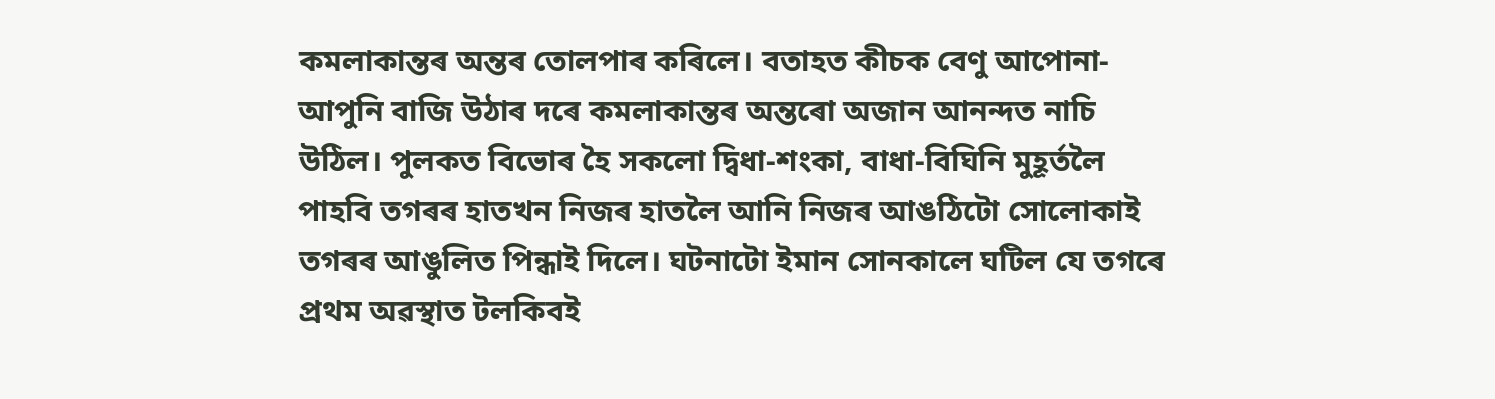কমলাকান্তৰ অন্তৰ তোলপাৰ কৰিলে। বতাহত কীচক বেণু আপোনা-আপুনি বাজি উঠাৰ দৰে কমলাকান্তৰ অন্তৰো অজান আনন্দত নাচি উঠিল। পুলকত বিভোৰ হৈ সকলো দ্বিধা-শংকা, বাধা-বিঘিনি মুহূর্তলৈ পাহবি তগৰৰ হাতখন নিজৰ হাতলৈ আনি নিজৰ আঙঠিটো সোলোকাই তগৰৰ আঙুলিত পিন্ধাই দিলে। ঘটনাটো ইমান সোনকালে ঘটিল যে তগৰে প্ৰথম অৱস্থাত টলকিবই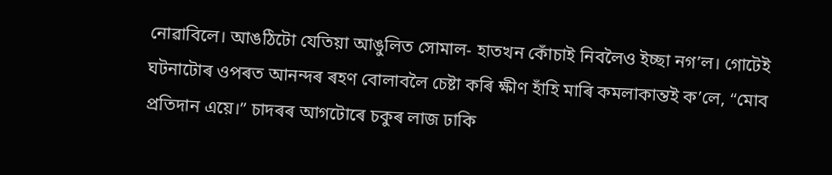নোৱাবিলে। আঙঠিটো যেতিয়া আঙুলিত সোমাল- হাতখন কোঁচাই নিবলৈও ইচ্ছা নগ’ল। গোটেই ঘটনাটোৰ ওপৰত আনন্দৰ ৰহণ বোলাবলৈ চেষ্টা কৰি ক্ষীণ হাঁহি মাৰি কমলাকান্তই ক’লে, “মোব প্রতিদান এয়ে।” চাদৰৰ আগটোৰে চকুৰ লাজ ঢাকি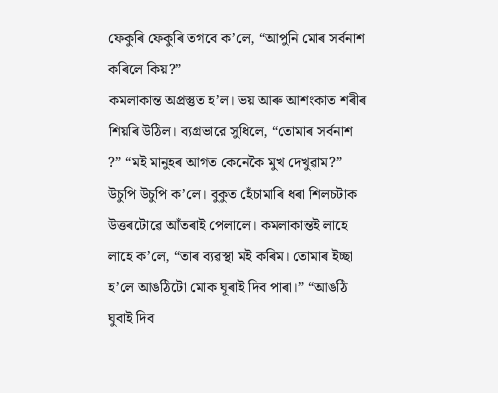ফেকুৰি ফেকুৰি তগবে ক’লে, “আপুনি মোৰ সৰ্বনাশ কৰিলে কিয়?”
কমলাকান্ত অপ্রস্তুত হ’ল। ভয় আৰু আশংকাত শৰীৰ শিয়ৰি উঠিল। ব্যগ্রভারে সুধিলে, “তোমাৰ সৰ্বনাশ ?” “মই মানুহৰ আগত কেনেকৈ মুখ দেখুৱাম?” উচুপি উচুপি ক’লে। বুকুত হেঁচামাৰি ধৰা শিলচটাক উত্তৰটোৱে আঁতৰাই পেলালে। কমলাকান্তই লাহে লাহে ক’লে, “তাৰ ব্যৱস্থা মই কৰিম। তোমাৰ ইচ্ছা হ’লে আঙঠিটো মোক ঘূৰাই দিব পাৰা।” “আঙঠি ঘুবাই দিব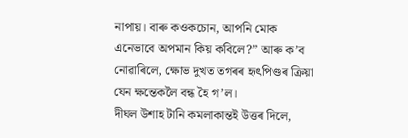নাপায়। বাৰু কওকচোন, আপনি মোক এনেভাবে অপমান কিয় কবিলে?” আৰু ক’ব নোৱাৰিলে, ক্ষোভ দুখত তগৰৰ হৃৎপিণ্ডৰ ক্ৰিয়া যেন ক্ষন্তেকলৈ বন্ধ হৈ গ’ল।
দীঘল উশাহ টানি কমলাকান্তই উত্তৰ দিলে,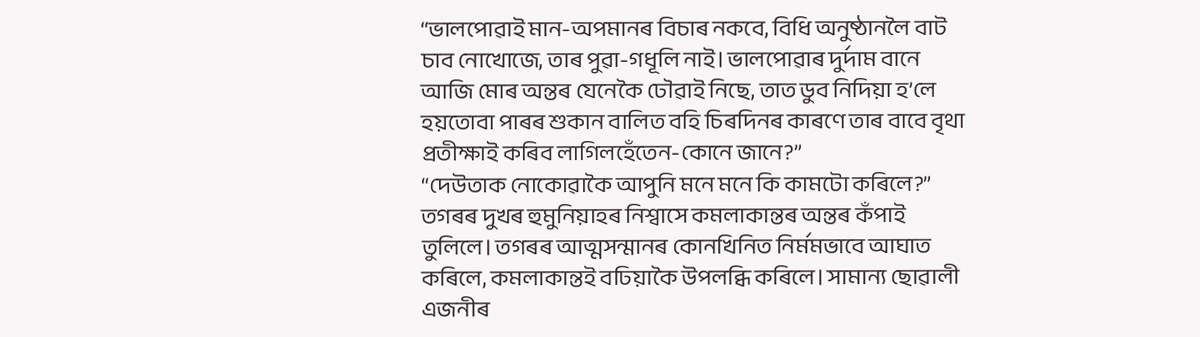“ভালপোৱাই মান-অপমানৰ বিচাৰ নকবে, বিধি অনুষ্ঠানলৈ বাট চাব নোখোজে, তাৰ পুৱা-গধূলি নাই। ভালপোৱাৰ দুৰ্দাম বানে আজি মোৰ অন্তৰ যেনেকৈ ঢৌৱাই নিছে, তাত ডুব নিদিয়া হ’লে হয়তোবা পাৰৰ শুকান বালিত বহি চিৰদিনৰ কাৰণে তাৰ বাবে বৃথা প্রতীক্ষাই কৰিব লাগিলহেঁতেন-কোনে জানে?”
“দেউতাক নোকোৱাকৈ আপুনি মনে মনে কি কামটো কৰিলে?” তগৰৰ দুখৰ হুমুনিয়াহৰ নিশ্বাসে কমলাকান্তৰ অন্তৰ কঁপাই তুলিলে। তগৰৰ আত্মসন্মানৰ কোনখিনিত নির্মমভাবে আঘাত কৰিলে, কমলাকান্তই বঢিয়াকৈ উপলব্ধি কৰিলে। সামান্য ছোৱালী এজনীৰ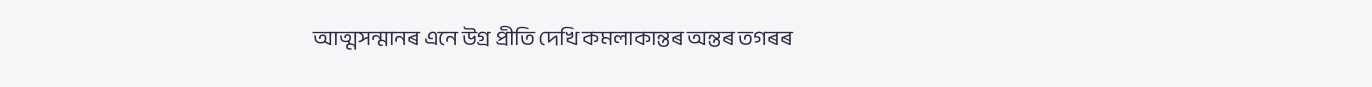আত্মসন্মানৰ এনে উগ্র প্রীতি দেখি কমলাকান্তৰ অন্তৰ তগৰৰ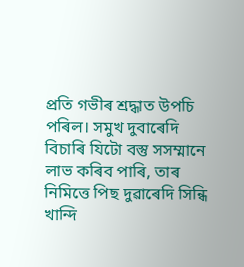প্ৰতি গভীৰ শ্রদ্ধাত উপচি পৰিল। সমুখ দুবাৰেদি বিচাৰি যিটো বস্তু সসম্মানে লাভ কৰিব পাৰি, তাৰ নিমিত্তে পিছ দুৱাৰেদি সিন্ধি খান্দি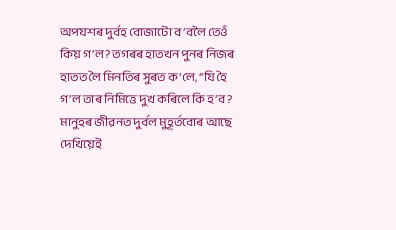অপযশৰ দুর্বহ বোজাটো ব’বলৈ তেওঁ কিয় গ’ল? তগৰৰ হাতখন পুনৰ নিজৰ হাতত লৈ মিনতিৰ সুৰত ক’লে, “যি হৈ গ’ল তাৰ নিমিত্তে দুখ কৰিলে কি হ’ব? মানুহৰ জীৱনত দুর্বল মুহূৰ্তবোৰ আছে দেখিয়েই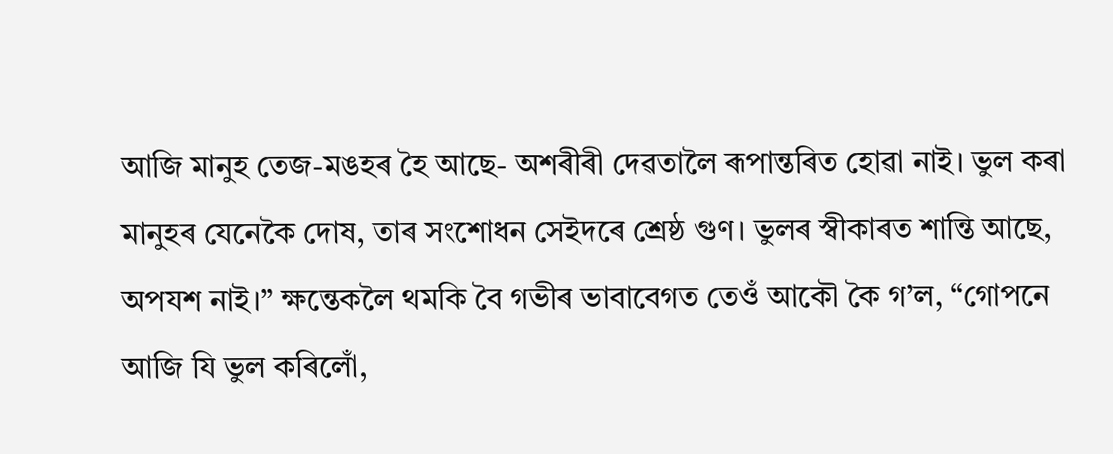আজি মানুহ তেজ-মঙহৰ হৈ আছে- অশৰীৰী দেৱতালৈ ৰূপান্তৰিত হোৱা নাই। ভুল কৰা মানুহৰ যেনেকৈ দোষ, তাৰ সংশোধন সেইদৰে শ্রেষ্ঠ গুণ। ভুলৰ স্বীকাৰত শান্তি আছে, অপযশ নাই।” ক্ষন্তেকলৈ থমকি বৈ গভীৰ ভাবাবেগত তেওঁ আকৌ কৈ গ’ল, “গোপনে আজি যি ভুল কৰিলোঁ,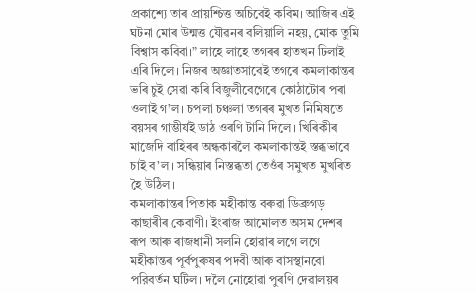প্রকাশ্যে তাৰ প্রায়শ্চিত্ত অচিবেই কবিম। আজিৰ এই ঘটনা মোৰ উন্মত্ত যৌৱনৰ বলিয়ালি নহয়, মোক তুমি বিশ্বাস কবিবা।” লাহে লাহে তগৰৰ হাতখন ঢিলাই এৰি দিলে। নিজৰ অজ্ঞাতসাবেই তগৰে কমলাকান্তৰ ভৰি চুই সেৱা কৰি বিজুলীবেগেৰে কোঠাটোৰ পৰা ওলাই গ’ল। চপলা চঞ্চলা তগৰৰ মুখত নিমিষতে বয়সৰ গাম্ভীর্যই ডাঠ ওৰণি টানি দিলে। খিৰিকীৰ মাজেদি বাহিৰৰ অন্ধকাৰলৈ কমলাকান্তই স্তব্ধভাবে চাই ব’ল। সন্ধিয়াৰ নিস্তব্ধতা তেওঁৰ সমুখত মুখৰিত হৈ উঠিল।
কমলাকান্তৰ পিতাক মহীকান্ত বৰুৱা ডিব্ৰুগড় কাছাৰীৰ কেবাণী। ইংৰাজ আমোলত অসম দেশৰ ৰূপ আৰু ৰাজধানী সলনি হোৱাৰ লগে লগে মহীকান্তৰ পূর্বপুৰুষৰ পদবী আৰু বাসস্থানবো পরিবর্তন ঘটিল। দলৈ নোহোৱা পুৰণি দেৱালয়ৰ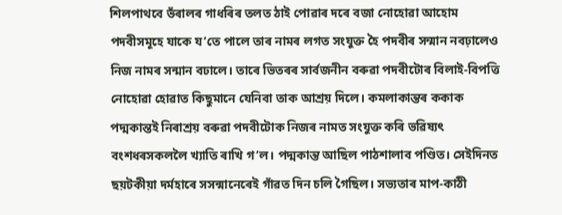শিলপাথবে ভঁৰালৰ গাধৰিৰ তলত ঠাই পোৱাৰ দৰে বজা নোহোৱা আহোম পদবীসমূহে যাকে য’তে পালে তাৰ নামৰ লগত সংযুক্ত হৈ পদবীৰ সন্মান নবঢ়ালেও নিজ নামৰ সন্মান বঢালে। তাৰে ভিতৰৰ সাৰ্বজনীন বৰুৱা পদবীটোৰ বিলাই-বিপত্তি নোহোৱা হোৱাত কিছুমানে যেনিবা তাক আশ্রয় দিলে। কমলাকান্তৰ ককাক পদ্মকান্তই নিৰাশ্রয় বৰুৱা পদবীটোক নিজৰ নামত সংযুক্ত কৰি ভৱিষ্যৎ বংশধৰসকললৈ খ্যাতি ৰাখি গ’ল। পদ্মকান্ত আছিল পাঠশালাব পণ্ডিত। সেইদিনত ছয়টকীয়া দৰ্মহাৰে সসন্মানেৰেই গাঁৱত দিন চলি গৈছিল। সভ্যতাৰ মাপ-কাঠী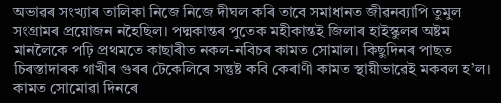অভাৱৰ সংখ্যাৰ তালিকা নিজে নিজে দীঘল কৰি তাবে সমাধানত জীৱনব্যাপি তুমুল সংগ্ৰামৰ প্ৰয়োজন নহৈছিল। পদ্মকান্তৰ পুতেক মহীকান্তই জিলাৰ হাইস্কুলৰ অষ্টম মানলৈকে পঢ়ি প্রথমতে কাছাৰীত নকল-নবিচৰ কামত সোমাল। কিছুদিনৰ পাছত চিৰস্তাদাৰক গাখীৰ গুৰৰ টেকেলিৰে সন্তুষ্ট কবি কেৰাণী কামত স্থায়ীভাৱেই মকবল হ’ল। কামত সোমোৱা দিনৰে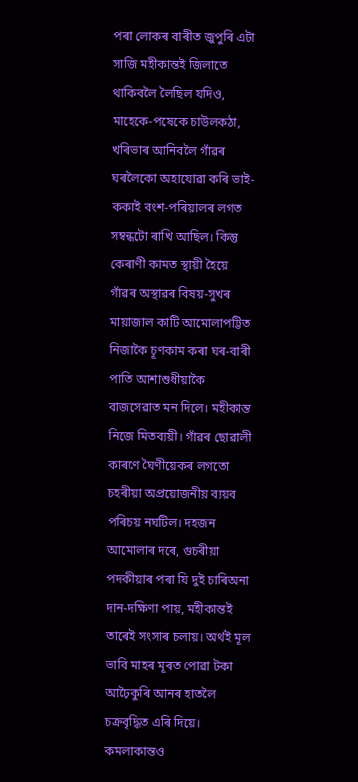পৰা লোকৰ বাৰীত জুপুৰি এটা সাজি মহীকান্তই জিলাতে থাকিবলৈ লৈছিল যদিও, মাহেকে-পষেকে চাউলকঠা, খৰিভাৰ আনিবলৈ গাঁৱৰ ঘৰলৈকো অহাযোৱা কৰি ভাই-ককাই বংশ-পৰিয়ালৰ লগত সম্বন্ধটো ৰাখি আছিল। কিন্তু কেৰাণী কামত স্থায়ী হৈয়ে গাঁৱৰ অস্থাৱৰ বিষয়-সুখৰ মায়াজাল কাটি আমোলাপট্টিত নিজাকৈ চূণকাম কৰা ঘৰ-বাৰী পাতি আশাশুধীয়াকৈ বাজসেৱাত মন দিলে। মহীকান্ত নিজে মিতব্যয়ী। গাঁৱৰ ছোৱালী কাৰণে ঘৈণীয়েকৰ লগতো চহৰীয়া অপ্রয়োজনীয় ব্যয়ব পৰিচয় নঘটিল। দহজন আমোলাৰ দৰে, গুচৰীয়া পদকীয়াৰ পৰা যি দুই চাৰিঅনা দান-দক্ষিণা পায়, মহীকান্তই তাৰেই সংসাৰ চলায়। অর্থই মূল ভাবি মাহৰ মূৰত পোৱা টকা আঢ়ৈকুৰি আনৰ হাতলৈ চক্রবৃদ্ধিত এৰি দিয়ে।
কমলাকান্তও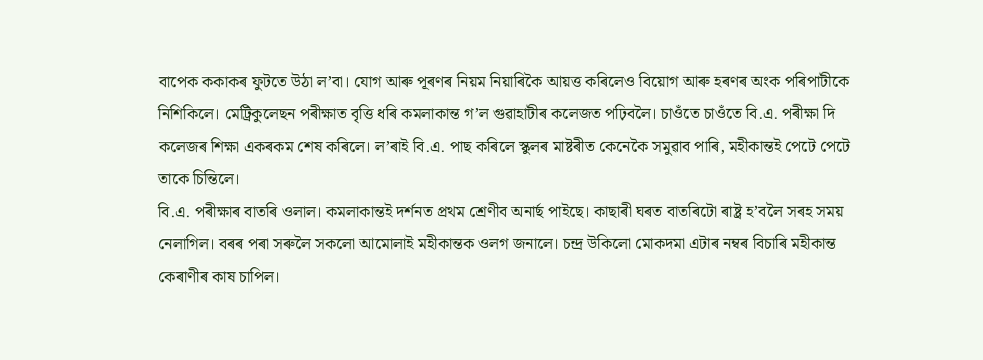বাপেক ককাকৰ ফুটতে উঠা ল’বা। যোগ আৰু পূৰণৰ নিয়ম নিয়াৰিকৈ আয়ত্ত কৰিলেও বিয়োগ আৰু হৰণৰ অংক পৰিপাটীকে নিশিকিলে। মেট্রিকুলেছন পৰীক্ষাত বৃত্তি ধৰি কমলাকান্ত গ’ল গুৱাহাটীৰ কলেজত পঢ়িবলৈ। চাওঁতে চাওঁতে বি.এ. পৰীক্ষা দি কলেজৰ শিক্ষা একৰকম শেষ কৰিলে। ল’ৰাই বি.এ. পাছ কৰিলে স্কুলৰ মাষ্টৰীত কেনেকৈ সমুৱাব পাৰি, মহীকান্তই পেটে পেটে তাকে চিন্তিলে।
বি.এ. পৰীক্ষাৰ বাতৰি ওলাল। কমলাকান্তই দর্শনত প্রথম শ্রেণীব অনাৰ্ছ পাইছে। কাছাৰী ঘৰত বাতৰিটো ৰাষ্ট্ৰ হ’বলৈ সৰহ সময় নেলাগিল। বৰৰ পৰা সৰুলৈ সকলো আমোলাই মহীকান্তক ওলগ জনালে। চন্দ্র উকিলো মোকদমা এটাৰ নম্বৰ বিচাৰি মহীকান্ত কেৰাণীৰ কাষ চাপিল।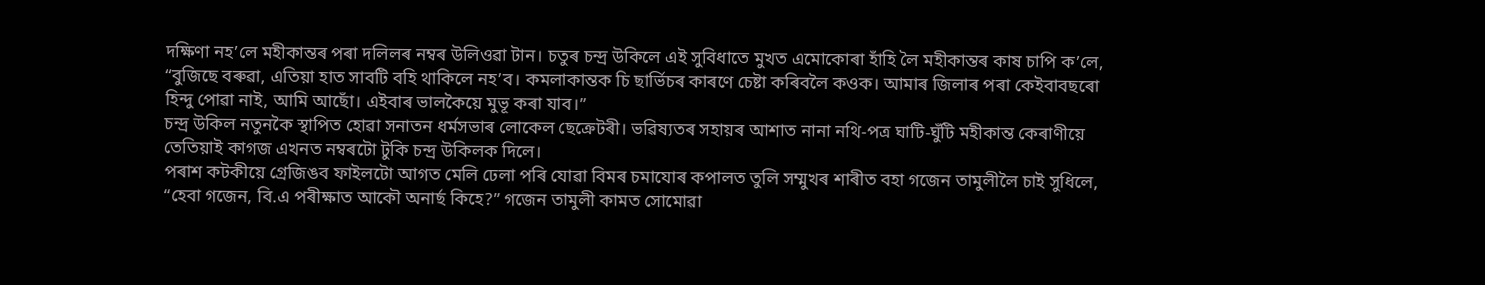দক্ষিণা নহ’লে মহীকান্তৰ পৰা দলিলৰ নম্বৰ উলিওৱা টান। চতুৰ চন্দ্ৰ উকিলে এই সুবিধাতে মুখত এমোকোৰা হাঁহি লৈ মহীকান্তৰ কাষ চাপি ক’লে, “বুজিছে বৰুৱা, এতিয়া হাত সাবটি বহি থাকিলে নহ’ব। কমলাকান্তক চি ছাৰ্ভিচৰ কাৰণে চেষ্টা কৰিবলৈ কওক। আমাৰ জিলাৰ পৰা কেইবাবছৰো হিন্দু পোৱা নাই, আমি আছোঁ। এইবাৰ ভালকৈয়ে মুভূ কৰা যাব।”
চন্দ্র উকিল নতুনকৈ স্থাপিত হোৱা সনাতন ধর্মসভাৰ লোকেল ছেক্ৰেটৰী। ভৱিষ্যতৰ সহায়ৰ আশাত নানা নথি-পত্র ঘাটি-ঘুঁটি মহীকান্ত কেৰাণীয়ে তেতিয়াই কাগজ এখনত নম্বৰটো টুকি চন্দ্ৰ উকিলক দিলে।
পৰাশ কটকীয়ে গ্রেজিঙব ফাইলটো আগত মেলি ঢেলা পৰি যোৱা বিমৰ চমাযোৰ কপালত তুলি সম্মুখৰ শাৰীত বহা গজেন তামুলীলৈ চাই সুধিলে, “হেবা গজেন, বি.এ পৰীক্ষাত আকৌ অনাৰ্ছ কিহে?” গজেন তামুলী কামত সোমোৱা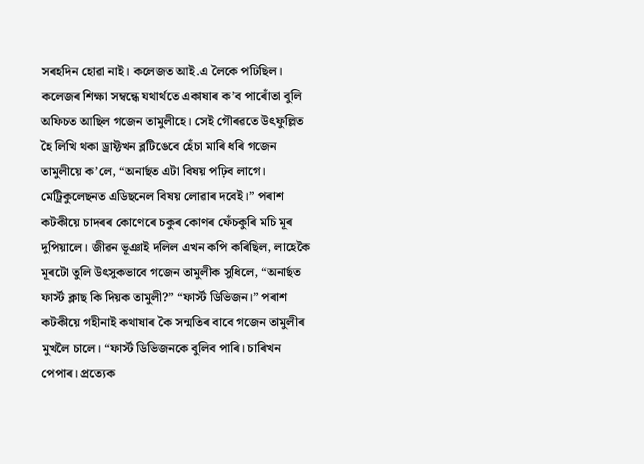সৰহদিন হোৱা নাই। কলেজত আই.এ লৈকে পঢিছিল। কলেজৰ শিক্ষা সম্বন্ধে যথার্থতে একাষাৰ ক’ব পাৰোঁতা বুলি অফিচত আছিল গজেন তামুলীহে। সেই গৌৰৱতে উৎফুল্লিত হৈ লিখি থকা ড্রাফ্টখন ব্লটিঙেবে হেঁচা মাৰি ধৰি গজেন তামুলীয়ে ক’লে, “অনাৰ্ছত এটা বিষয় পঢ়িব লাগে। মেট্রিকুলেছনত এডিছনেল বিষয় লোৱাৰ দবেই।” পৰাশ কটকীয়ে চাদৰৰ কোণেৰে চকুৰ কোণৰ ফেঁচকুৰি মচি মূৰ দুপিয়ালে। জীৱন ভূঞাই দলিল এখন কপি কৰিছিল, লাহেকৈ মূৰটো তুলি উৎসুকভাবে গজেন তামুলীক সুধিলে, “অনাৰ্ছত ফার্স্ট ক্লাছ কি দিয়ক তামুলী?” “ফার্স্ট ডিভিজন।” পৰাশ কটকীয়ে গহীনাই কথাষাৰ কৈ সন্মতিৰ বাবে গজেন তামুলীৰ মুখলৈ চালে। “ফার্স্ট ডিভিজনকে বুলিব পাৰি। চাৰিখন পেপাৰ। প্রত্যেক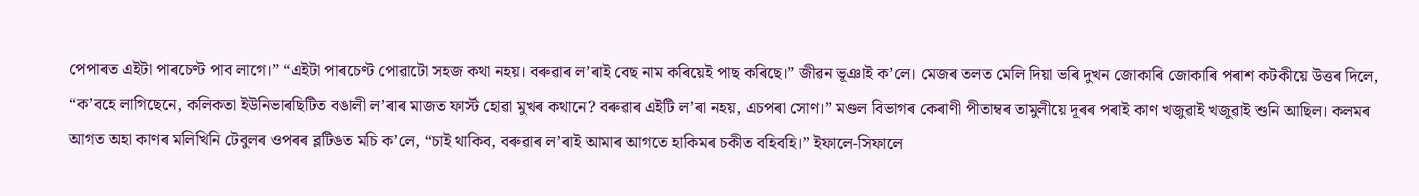পেপাৰত এইটা পাৰচেণ্ট পাব লাগে।” “এইটা পাৰচেণ্ট পোৱাটো সহজ কথা নহয়। বৰুৱাৰ ল’ৰাই বেছ নাম কৰিয়েই পাছ কৰিছে।” জীৱন ভূঞাই ক’লে। মেজৰ তলত মেলি দিয়া ভৰি দুখন জোকাৰি জোকাৰি পৰাশ কটকীয়ে উত্তৰ দিলে, “ক’বহে লাগিছেনে, কলিকতা ইউনিভাৰছিটিত বঙালী ল’ৰাৰ মাজত ফার্স্ট হোৱা মুখৰ কথানে? বৰুৱাৰ এইটি ল’ৰা নহয়, এচপৰা সোণ।” মণ্ডল বিভাগৰ কেৰাণী পীতাম্বৰ তামুলীয়ে দূৰৰ পৰাই কাণ খজুৱাই খজুৱাই শুনি আছিল। কলমৰ আগত অহা কাণৰ মলিখিনি টেবুলৰ ওপৰৰ ব্লটিঙত মচি ক’লে, “চাই থাকিব, বৰুৱাৰ ল’ৰাই আমাৰ আগতে হাকিমৰ চকীত বহিবহি।” ইফালে-সিফালে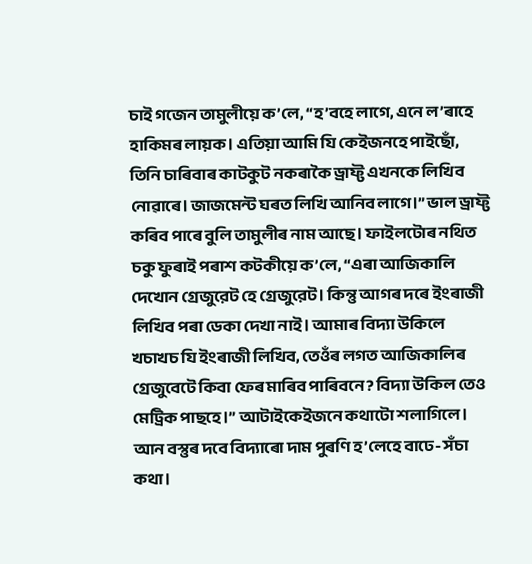চাই গজেন তামুলীয়ে ক’লে, “হ’বহে লাগে, এনে ল’ৰাহে হাকিমৰ লায়ক। এতিয়া আমি যি কেইজনহে পাইছোঁ, তিনি চাৰিবাৰ কাটকুট নকৰাকৈ ড্রাফ্ট এখনকে লিখিব নোৱাৰে। জাজমেন্ট ঘৰত লিখি আনিব লাগে।” ভাল ড্রাফ্ট কৰিব পাৰে বুলি তামুলীৰ নাম আছে। ফাইলটোৰ নথিত চকু ফুৰাই পৰাশ কটকীয়ে ক’লে, “এৰা আজিকালি দেখোন গ্রেজুরেট হে গ্রেজুরেট। কিন্তু আগৰ দৰে ইংৰাজী লিখিব পৰা ডেকা দেখা নাই। আমাৰ বিদ্যা উকিলে খচাখচ যি ইংৰাজী লিখিব, তেওঁৰ লগত আজিকালিৰ গ্রেজুবেটে কিবা ফেৰ মাৰিব পাৰিবনে? বিদ্যা উকিল তেও মেট্রিক পাছহে।” আটাইকেইজনে কথাটো শলাগিলে। আন বস্তুৰ দবে বিদ্যাৰো দাম পুৰণি হ’লেহে বাঢে- সঁচা কথা।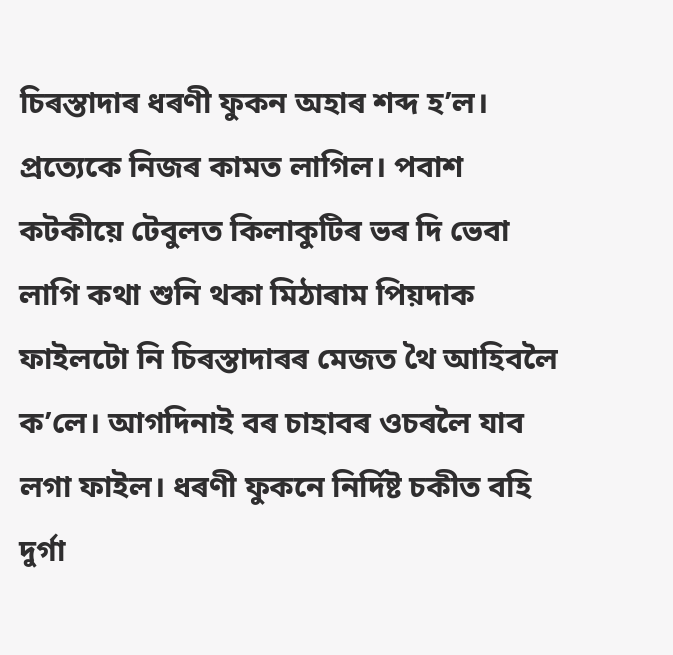চিৰস্তাদাৰ ধৰণী ফুকন অহাৰ শব্দ হ’ল। প্রত্যেকে নিজৰ কামত লাগিল। পবাশ কটকীয়ে টেবুলত কিলাকুটিৰ ভৰ দি ভেবা লাগি কথা শুনি থকা মিঠাৰাম পিয়দাক ফাইলটো নি চিৰস্তাদাৰৰ মেজত থৈ আহিবলৈ ক’লে। আগদিনাই বৰ চাহাবৰ ওচৰলৈ যাব লগা ফাইল। ধৰণী ফুকনে নির্দিষ্ট চকীত বহি দুর্গা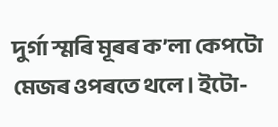দুর্গা স্মৰি মূৰৰ ক’লা কেপটো মেজৰ ওপৰতে থলে। ইটো-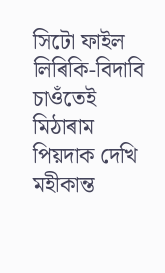সিটো ফাইল লিৰিকি-বিদাবি চাওঁতেই মিঠাৰাম পিয়দাক দেখি মহীকান্ত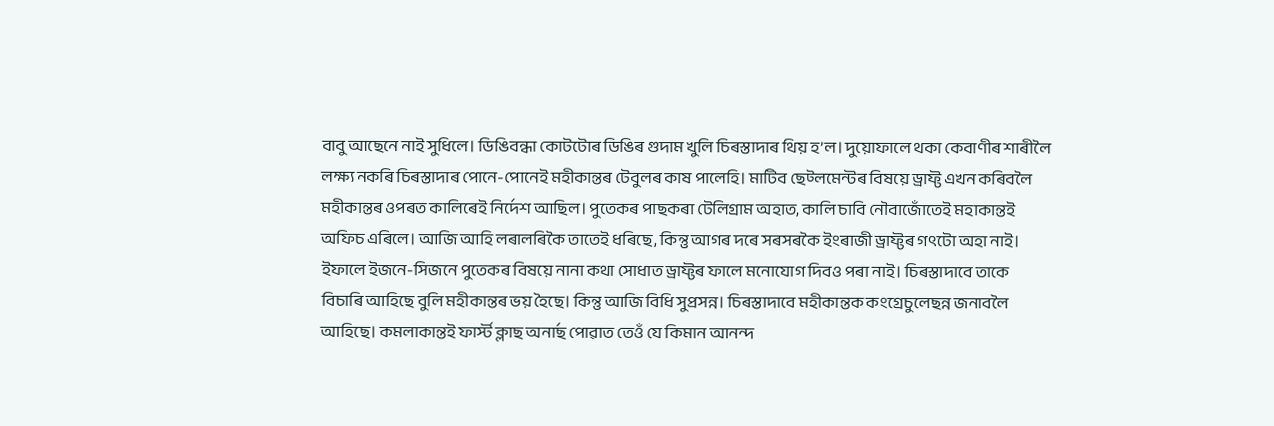বাবু আছেনে নাই সুধিলে। ডিঙিবন্ধা কোটটোৰ ডিঙিৰ গুদাম খুলি চিৰস্তাদাৰ থিয় হ’ল। দুয়োফালে থকা কেবাণীৰ শাৰীলৈ লক্ষ্য নকৰি চিৰস্তাদাৰ পোনে-পোনেই মহীকান্তৰ টেবুলৰ কাষ পালেহি। মাটিব ছেট্লমেন্টৰ বিষয়ে ড্রাফ্ট এখন কৰিবলৈ মহীকান্তৰ ওপৰত কালিৰেই নির্দেশ আছিল। পুতেকৰ পাছকৰা টেলিগ্রাম অহাত, কালি চাবি নৌবাজোঁতেই মহাকান্তই অফিচ এৰিলে। আজি আহি লৰালৰিকৈ তাতেই ধৰিছে, কিন্তু আগৰ দৰে সৰসৰকৈ ইংৰাজী ড্রাফ্টৰ গৎটো অহা নাই। ইফালে ইজনে-সিজনে পুতেকৰ বিষয়ে নানা কথা সোধাত ড্রাফ্টৰ ফালে মনোযোগ দিবও পৰা নাই। চিৰস্তাদাবে তাকে বিচাৰি আহিছে বুলি মহীকান্তৰ ভয় হৈছে। কিন্তু আজি বিধি সুপ্রসন্ন। চিৰস্তাদাবে মহীকান্তক কংগ্রেচুলেছন্ন জনাবলৈ আহিছে। কমলাকান্তই ফার্স্ট ক্লাছ অনাৰ্ছ পোৱাত তেওঁ যে কিমান আনন্দ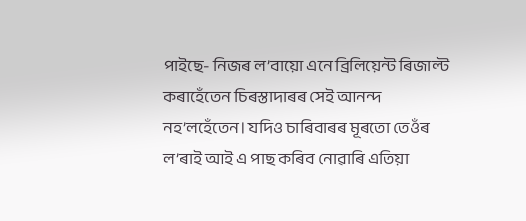পাইছে- নিজৰ ল’বায়ো এনে ব্রিলিয়েন্ট ৰিজাল্ট কৰাহেঁতেন চিৰস্তাদাৰৰ সেই আনন্দ নহ’লহেঁতেন। যদিও চাৰিবাৰৰ মূৰতো তেওঁৰ ল’ৰাই আই এ পাছ কৰিব নোৱাৰি এতিয়া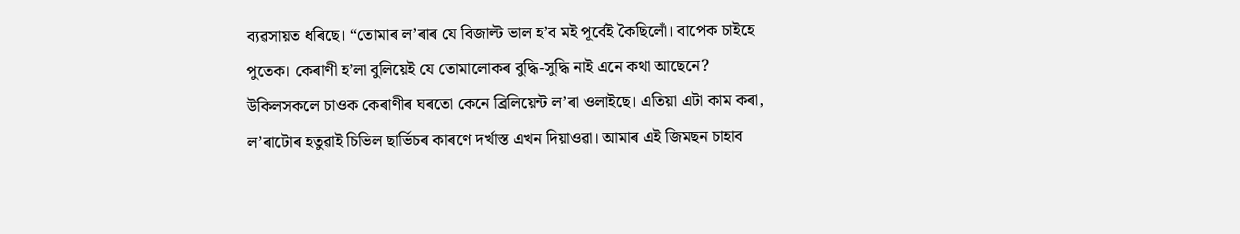ব্যৱসায়ত ধৰিছে। “তোমাৰ ল’ৰাৰ যে বিজাল্ট ভাল হ’ব মই পূর্বেই কৈছিলোঁ। বাপেক চাইহে পুতেক। কেৰাণী হ’লা বুলিয়েই যে তোমালোকৰ বুদ্ধি-সুদ্ধি নাই এনে কথা আছেনে? উকিলসকলে চাওক কেৰাণীৰ ঘৰতো কেনে ব্রিলিয়েন্ট ল’ৰা ওলাইছে। এতিয়া এটা কাম কৰা, ল’ৰাটোৰ হতুৱাই চিভিল ছাৰ্ভিচৰ কাৰণে দৰ্খাস্ত এখন দিয়াওৱা। আমাৰ এই জিমছন চাহাব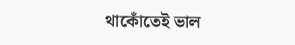থাকোঁতেই ভাল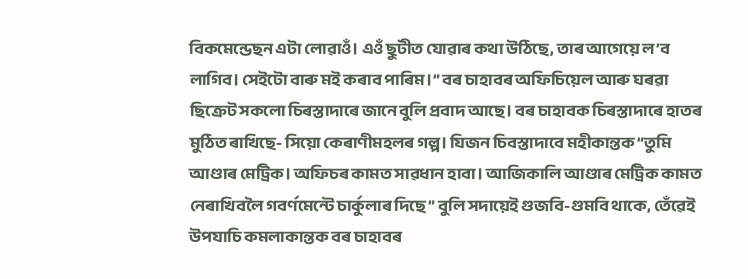বিকমেন্ডেছন এটা লোৱাওঁ। এওঁ ছুটীত যোৱাৰ কথা উঠিছে, তাৰ আগেয়ে ল’ব লাগিব। সেইটো বাৰু মই কৰাব পাৰিম।” বৰ চাহাবৰ অফিচিয়েল আৰু ঘৰৱা ছিক্রেট সকলো চিৰস্তাদাৰে জানে বুলি প্রবাদ আছে। বৰ চাহাবক চিৰস্তাদাৰে হাতৰ মুঠিত ৰাখিছে- সিয়ো কেৰাণীমহলৰ গল্প। যিজন চিবস্তাদাবে মহীকান্তক “তুমি আণ্ডাৰ মেট্রিক। অফিচৰ কামত সাৱধান হাবা। আজিকালি আণ্ডাৰ মেট্রিক কামত নেৰাখিবলৈ গবর্ণমেন্টে চার্কুলাৰ দিছে” বুলি সদায়েই গুজবি-গুমবি থাকে, তেঁৱেই উপযাচি কমলাকান্তক বৰ চাহাবৰ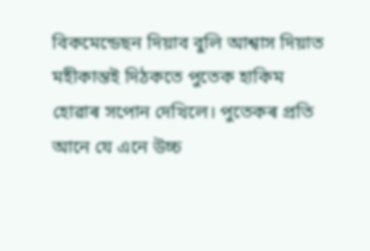বিকমেন্ডেছন দিয়াব বুলি আশ্বাস দিয়াত মহীকান্তই দিঠকতে পুতেক হাকিম হোৱাৰ সপোন দেখিলে। পুতেকৰ প্রতি আনে যে এনে উচ্চ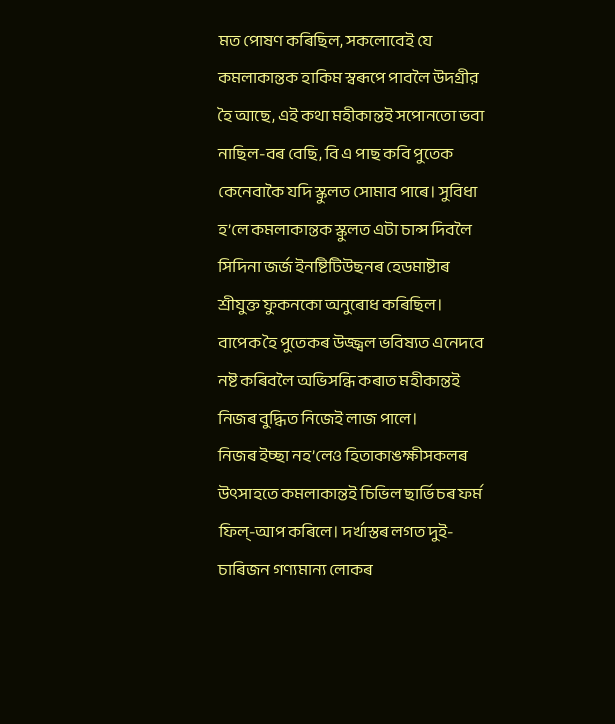মত পোষণ কৰিছিল, সকলোবেই যে কমলাকান্তক হাকিম স্বৰূপে পাবলৈ উদগ্রীর হৈ আছে, এই কথা মহীকান্তই সপোনতো ভবা নাছিল-বৰ বেছি, বি এ পাছ কবি পুতেক কেনেবাকৈ যদি স্কুলত সোমাব পাৰে। সুবিধা হ’লে কমলাকান্তক স্কুলত এটা চান্স দিবলৈ সিদিনা জর্জ ইনষ্টিটিউছনৰ হেডমাষ্টাৰ শ্রীযুক্ত ফুকনকো অনুৰোধ কৰিছিল। বাপেক হৈ পুতেকৰ উজ্জ্বল ভবিষ্যত এনেদবে নষ্ট কৰিবলৈ অভিসন্ধি কৰাত মহীকান্তই নিজৰ বুদ্ধিত নিজেই লাজ পালে।
নিজৰ ইচ্ছা নহ’লেও হিতাকাঙক্ষীসকলৰ উৎসাহতে কমলাকান্তই চিভিল ছার্ভিচৰ ফর্ম ফিল্-আপ কৰিলে। দৰ্খাস্তৰ লগত দুই-চাৰিজন গণ্যমান্য লোকৰ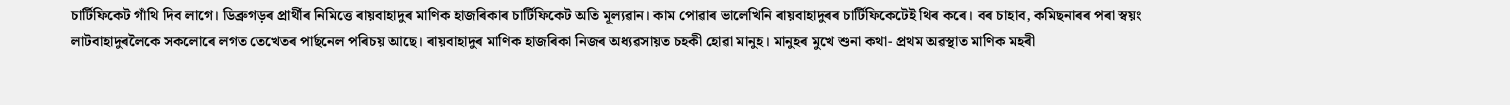চার্টিফিকেট গাঁথি দিব লাগে। ডিব্ৰুগড়ৰ প্ৰাৰ্থীৰ নিমিত্তে ৰায়বাহাদুৰ মাণিক হাজৰিকাৰ চার্টিফিকেট অতি মূল্যৱান। কাম পোৱাৰ ভালেখিনি ৰায়বাহাদুৰৰ চাৰ্টিফিকেটেই থিৰ কৰে। বৰ চাহাব, কমিছনাৰৰ পৰা স্বয়ং লাটবাহাদুৰলৈকে সকলোৰে লগত তেখেতৰ পাৰ্ছনেল পৰিচয় আছে। ৰায়বাহাদুৰ মাণিক হাজৰিকা নিজৰ অধ্যৱসায়ত চহকী হোৱা মানুহ। মানুহৰ মুখে শুনা কথা- প্রথম অৱস্থাত মাণিক মহৰী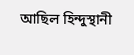আছিল হিন্দুস্থানী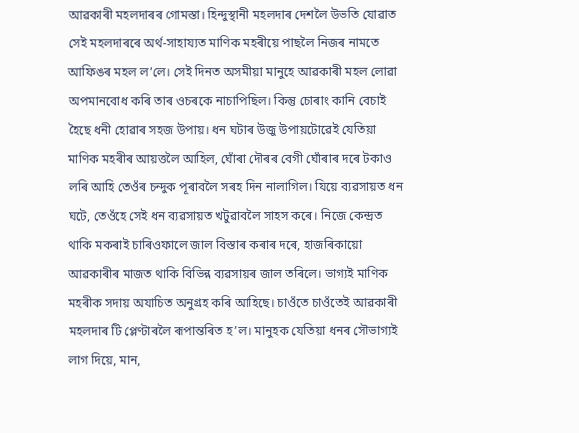আৱকাৰী মহলদাৰৰ গোমস্তা। হিন্দুস্থানী মহলদাৰ দেশলৈ উভতি যোৱাত সেই মহলদাৰৰে অৰ্থ-সাহায্যত মাণিক মহৰীয়ে পাছলৈ নিজৰ নামতে আফিঙৰ মহল ল’লে। সেই দিনত অসমীয়া মানুহে আৱকাৰী মহল লোৱা অপমানবোধ কৰি তাৰ ওচৰকে নাচাপিছিল। কিন্তু চোৰাং কানি বেচাই হৈছে ধনী হোৱাৰ সহজ উপায়। ধন ঘটাৰ উজু উপায়টোৱেই যেতিয়া মাণিক মহৰীৰ আয়ত্তলৈ আহিল, ঘোঁৰা দৌৰৰ বেগী ঘোঁৰাৰ দৰে টকাও লৰি আহি তেওঁৰ চন্দুক পূৰাবলৈ সৰহ দিন নালাগিল। যিয়ে ব্যৱসায়ত ধন ঘটে, তেওঁহে সেই ধন ব্যৱসায়ত খটুৱাবলৈ সাহস কৰে। নিজে কেন্দ্ৰত থাকি মকৰাই চাৰিওফালে জাল বিস্তাৰ কৰাৰ দৰে, হাজৰিকায়ো আৱকাৰীৰ মাজত থাকি বিভিন্ন ব্যৱসায়ৰ জাল তৰিলে। ভাগ্যই মাণিক মহৰীক সদায় অযাচিত অনুগ্রহ কৰি আহিছে। চাওঁতে চাওঁতেই আৱকাৰী মহলদাৰ টি প্লেণ্টাৰলৈ ৰূপান্তৰিত হ’ল। মানুহক যেতিয়া ধনৰ সৌভাগ্যই লাগ দিয়ে, মান,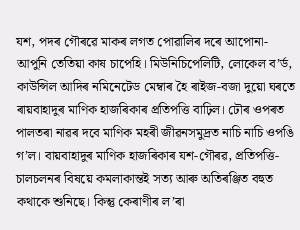যশ, পদৰ গৌৰৱে মাকৰ লগত পোৱালিৰ দৰে আপোনা-আপুনি তেতিয়া কাষ চাপেহি। মিউনিচিপেলিটি, লোকেল ব’র্ড, কাউন্সিল আদিৰ নমিনেটেড মেম্বাৰ হৈ ৰাইজ-বজা দুয়ো ঘৰতে ৰায়বাহাদুৰ মাণিক হাজৰিকাৰ প্রতিপত্তি বাঢ়িল। ঢৌৰ ওপৰত পালতৰা নাৱৰ দবে মাণিক মহৰী জীৱনসমুদ্রত নাচি নাচি ওপঙি গ’ল। বায়বাহাদুৰ মাণিক হাজৰিকাৰ যশ-গৌৰৱ, প্রতিপত্তি-চালচলনৰ বিষয়ে কমলাকান্তই সত্য আৰু অতিৰঞ্জিত বহুত কথাকে শুনিছে। কিন্তু কেৰাণীৰ ল’ৰা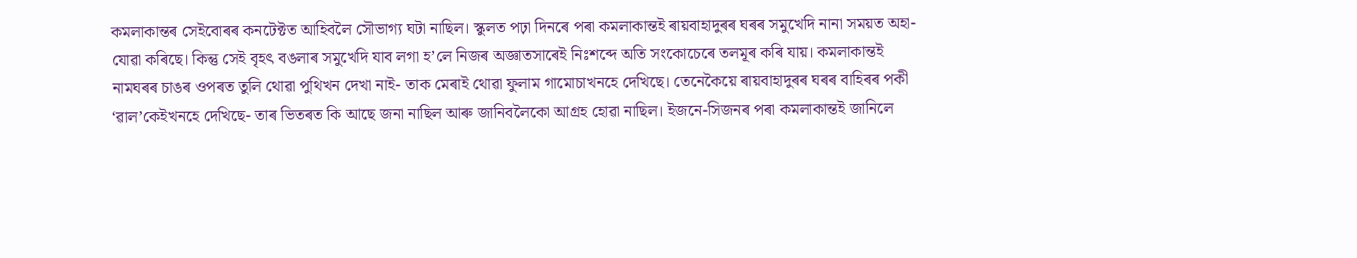কমলাকান্তৰ সেইবোৰৰ কনটেক্টত আহিবলৈ সৌভাগ্য ঘটা নাছিল। স্কুলত পঢ়া দিনৰে পৰা কমলাকান্তই ৰায়বাহাদুৰৰ ঘৰৰ সমুখেদি নানা সময়ত অহা-যোৱা কৰিছে। কিন্তু সেই বৃহৎ বঙলাৰ সমুখেদি যাব লগা হ’লে নিজৰ অজ্ঞাতসাৰেই নিঃশব্দে অতি সংকোচেৰে তলমূৰ কৰি যায়। কমলাকান্তই নামঘৰৰ চাঙৰ ওপৰত তুলি থোৱা পুথিখন দেখা নাই- তাক মেৰাই থোৱা ফুলাম গামোচাখনহে দেখিছে। তেনেকৈয়ে ৰায়বাহাদুৰৰ ঘৰৰ বাহিৰৰ পকী ‘ৱাল’কেইখনহে দেখিছে- তাৰ ভিতৰত কি আছে জনা নাছিল আৰু জানিবলৈকো আগ্রহ হোৱা নাছিল। ইজনে-সিজনৰ পৰা কমলাকান্তই জানিলে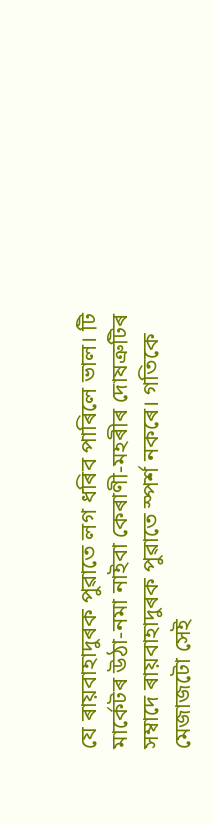যে ৰায়বাহাদুৰক পুৱাতে লগ ধৰিব পাৰিলে ভাল। টি মার্কেটৰ উঠা-নমা নাইবা কেৰাণী-মহৰীৰ দোষত্রুটিৰ সম্বাদে ৰায়বাহাদুৰক পুৱাতে স্পর্শ নকৰে। গতিকে মেজাজটো সেই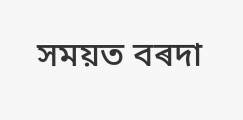সময়ত বৰদা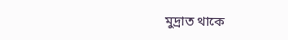মুদ্রাত থাকে